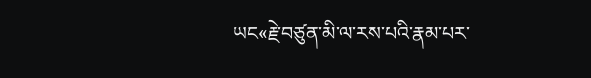ཡང«རྗེ་བཙུན་མི་ལ་རས་པའི་རྣམ་པར་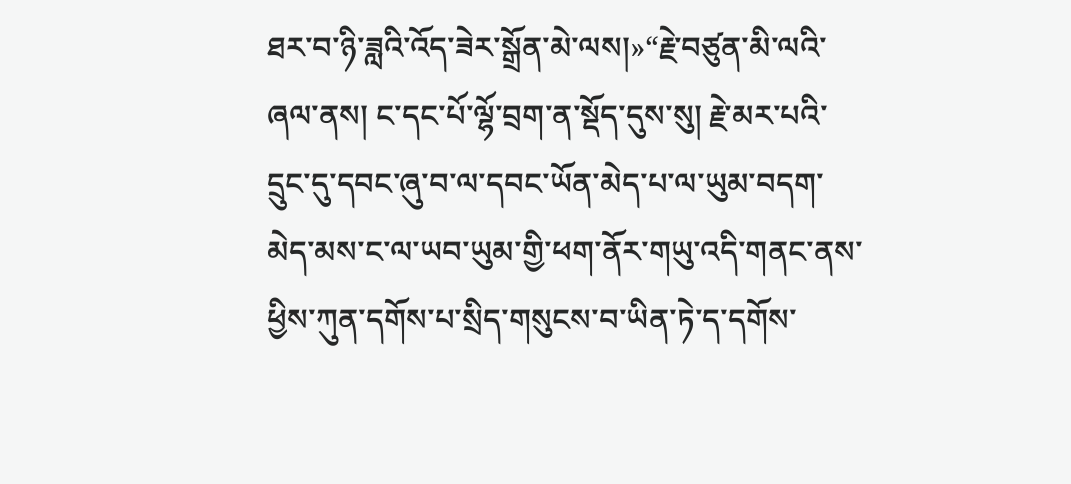ཐར་བ་ཉི་ཟླའི་འོད་ཟེར་སྒྲོན་མེ་ལས།»“རྗེ་བཙུན་མི་ལའི་ཞལ་ནས། ང་དང་པོ་ལྷོ་བྲག་ན་སྡོད་དུས་སུ། རྗེ་མར་པའི་དྲུང་དུ་དབང་ཞུ་བ་ལ་དབང་ཡོན་མེད་པ་ལ་ཡུམ་བདག་མེད་མས་ང་ལ་ཡབ་ཡུམ་གྱི་ཕག་ནོར་གཡུ་འདི་གནང་ནས་ཕྱིས་ཀུན་དགོས་པ་སྲིད་གསུངས་བ་ཡིན་ཏེ་ད་དགོས་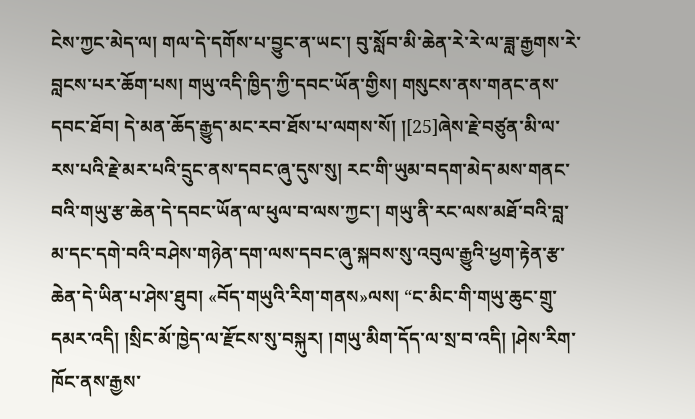ངེས་ཀྱང་མེད་ལ། གལ་དེ་དགོས་པ་བྱུང་ན་ཡང་། བུ་སློབ་མི་ཆེན་རེ་རེ་ལ་ཟླ་རྒྱགས་རེ་བླངས་པར་ཆོག་པས། གཡུ་འདི་ཁྱིད་ཀྱི་དབང་ཡོན་གྱིས། གསུངས་ནས་གནང་ནས་དབང་ཐོབ། དེ་མན་ཆོད་རྒྱུད་མང་རབ་ཐོས་པ་ལགས་སོ། །[25]ཞེས་རྗེ་བཙུན་མི་ལ་རས་པའི་རྗེ་མར་པའི་དྲུང་ནས་དབང་ཞུ་དུས་སུ། རང་གི་ཡུམ་བདག་མེད་མས་གནང་བའི་གཡུ་རྩ་ཆེན་དེ་དབང་ཡོན་ལ་ཕུལ་བ་ལས་ཀྱང་། གཡུ་ནི་རང་ལས་མཐོ་བའི་བླ་མ་དང་དགེ་བའི་བཤེས་གཉེན་དག་ལས་དབང་ཞུ་སྐབས་སུ་འབུལ་རྒྱུའི་ཕྱག་རྟེན་རྩ་ཆེན་དེ་ཡིན་པ་ཤེས་ཐུབ། «བོད་གཡུའི་རིག་གནས»ལས། “ང་མིང་གི་གཡུ་ཆུང་གྲུ་དམར་འདི། །སྲིང་མོ་ཁྱེད་ལ་རྫོངས་སུ་བསྐུར། །གཡུ་མིག་དོད་ལ་སྲ་བ་འདི། །ཤེས་རིག་ཁོང་ནས་རྒྱས་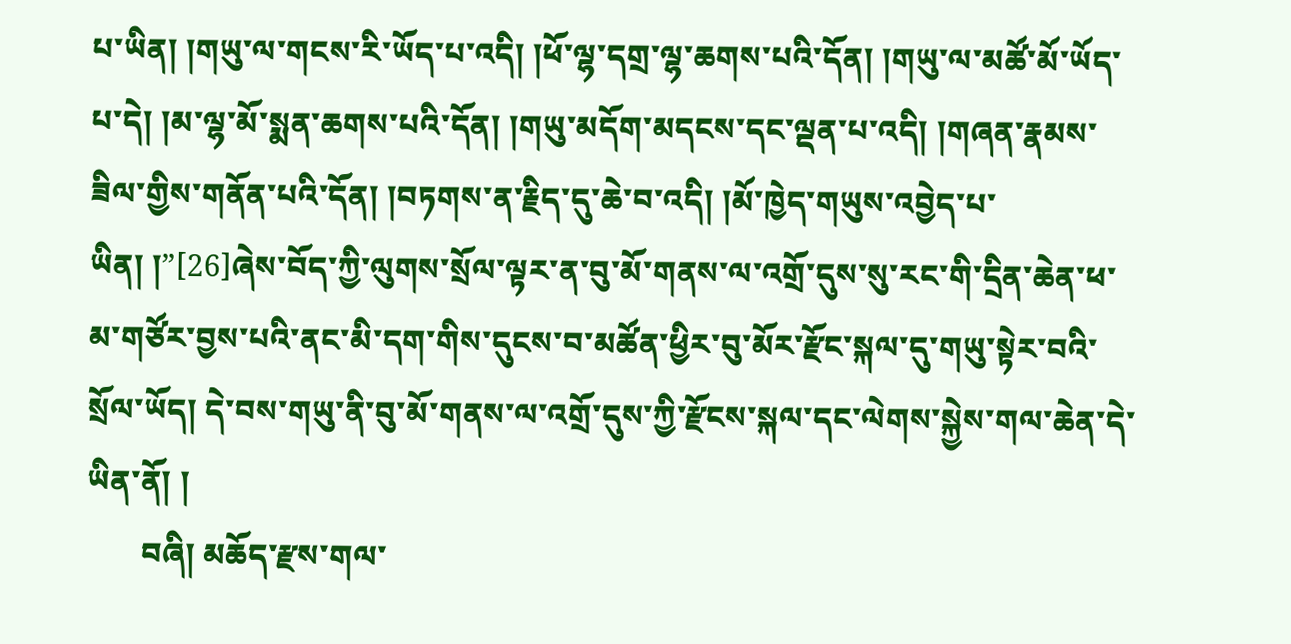པ་ཡིན། །གཡུ་ལ་གངས་རི་ཡོད་པ་འདི། །ཕོ་ལྷ་དགྲ་ལྷ་ཆགས་པའི་དོན། །གཡུ་ལ་མཚོ་མོ་ཡོད་པ་དེ། །མ་ལྷ་མོ་སྨན་ཆགས་པའི་དོན། །གཡུ་མདོག་མདངས་དང་ལྡན་པ་འདི། །གཞན་རྣམས་ཟིལ་གྱིས་གནོན་པའི་དོན། །བཏགས་ན་རྗིད་དུ་ཆེ་བ་འདི། །མོ་ཁྱེད་གཡུས་འབྱེད་པ་ཡིན། །”[26]ཞེས་བོད་ཀྱི་ལུགས་སྲོལ་ལྟར་ན་བུ་མོ་གནས་ལ་འགྲོ་དུས་སུ་རང་གི་དྲིན་ཆེན་ཕ་མ་གཙོར་བྱས་པའི་ནང་མི་དག་གིས་དུངས་བ་མཚོན་ཕྱིར་བུ་མོར་རྫོང་སྐལ་དུ་གཡུ་སྟེར་བའི་སྲོལ་ཡོད། དེ་བས་གཡུ་ནི་བུ་མོ་གནས་ལ་འགྲོ་དུས་ཀྱི་རྫོངས་སྐལ་དང་ལེགས་སྐྱེས་གལ་ཆེན་དེ་ཡིན་ནོ། །
       བཞི། མཆོད་རྫས་གལ་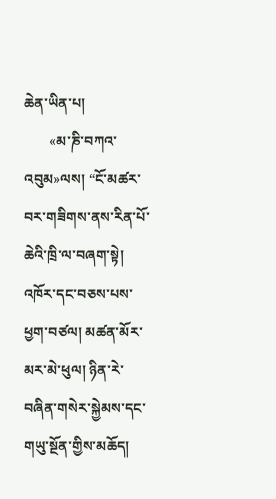ཆེན་ཡིན་པ།
       «མ་ཎི་བཀའ་འབུམ»ལས། “ངོ་མཚར་བར་གཟིགས་ནས་རིན་པོ་ཆེའི་ཁྲི་ལ་བཞག་སྟེ། འཁོར་དང་བཅས་པས་ཕྱག་བཙལ། མཚན་མོར་མར་མེ་ཕུལ། ཉིན་རེ་བཞིན་གསེར་སྐྱེམས་དང་གཡུ་སྔོན་གྱིས་མཆོད།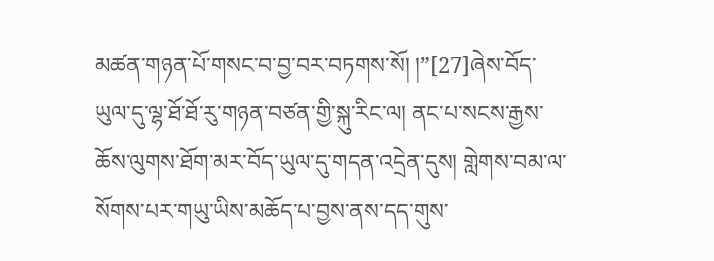མཚན་གཉན་པོ་གསང་བ་བྱ་བར་བཏགས་སོ། །”[27]ཞེས་བོད་ཡུལ་དུ་ལྷ་ཐོ་ཐོ་རུ་གཉན་བཙན་གྱི་སྐུ་རིང་ལ། ནང་པ་སངས་རྒྱས་ཆོས་ལུགས་ཐོག་མར་བོད་ཡུལ་དུ་གདན་འདྲེན་དུས། གླེགས་བམ་ལ་སོགས་པར་གཡུ་ཡིས་མཆོད་པ་བྱས་ནས་དད་གུས་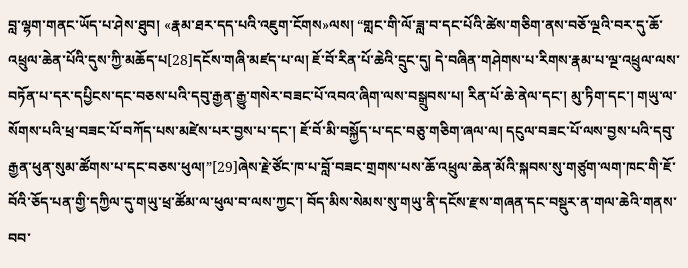བླ་ལྷག་གནང་ཡོད་པ་ཤེས་ཐུབ། «རྣམ་ཐར་དད་པའི་འཇུག་ངོགས»ལས། “གླང་གི་ལོ་ཟླ་བ་དང་པོའི་ཚེས་གཅིག་ནས་བཅོ་ལྔའི་བར་དུ་ཆོ་འཕྲུལ་ཆེན་པོའི་དུས་ཀྱི་མཆོད་པ[28]དངོས་གཞི་མཛད་པ་ལ། ཇོ་བོ་རིན་པོ་ཆེའི་དྲུང་དུ། དེ་བཞིན་གཤེགས་པ་རིགས་རྣམ་པ་ལྔ་འཕྲུལ་ལས་བཏོན་པ་དར་དཔྱིངས་དང་བཅས་པའི་དབུ་རྒྱན་རྒྱུ་གསེར་བཟང་པོ་འབའ་ཞིག་ལས་བསྒྲུབས་པ། རིན་པོ་ཆེ་ནེལ་དང་། མུ་ཏིག་དང་། གཡུ་ལ་སོགས་པའི་ཕྲ་བཟང་པོ་བཀོད་པས་མཛེས་པར་བྱས་པ་དང་། ཇོ་བོ་མི་བསྐྱོད་པ་དང་བཅུ་གཅིག་ཞལ་ལ། དངུལ་བཟང་པོ་ལས་བྱས་པའི་དབུ་རྒྱན་ཕུན་སུམ་ཚོགས་པ་དང་བཅས་ཕུལ།”[29]ཞེས་རྗེ་ཙོང་ཁ་པ་བློ་བཟང་གྲགས་པས་ཆོ་འཕྲུལ་ཆེན་མོའི་སྐབས་སུ་གཙུག་ལག་ཁང་གི་ཇོ་བོའི་ཅོད་པན་གྱི་དཀྱིལ་དུ་གཡུ་ཕྲ་ཚོམ་ལ་ཕུལ་བ་ལས་ཀྱང་། བོད་མིས་སེམས་སུ་གཡུ་ནི་དངོས་རྫས་གཞན་དང་བསྡུར་ན་གལ་ཆེའི་གནས་བབ་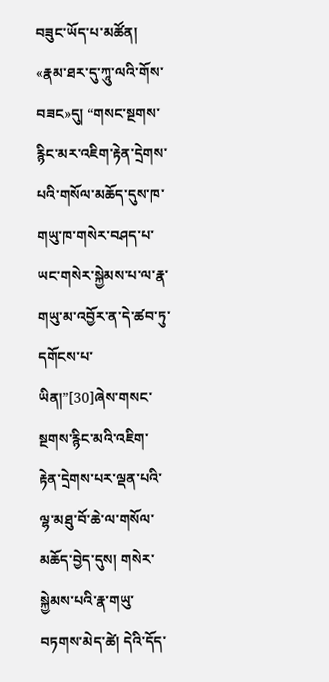བཟུང་ཡོད་པ་མཚོན། «རྣམ་ཐར་དུ་ཀཱུ་ལའི་གོས་བཟང»དུ། “གསང་སྔགས་རྙིང་མར་འཇིག་རྟེན་དྲེགས་པའི་གསོལ་མཆོད་དུས་ཁ་གཡུ་ཁ་གསེར་བཤད་པ་ཡང་གསེར་སྐྱེམས་པ་ལ་རྣ་གཡུ་མ་འབྱོར་ན་དེ་ཚབ་ཏུ་དགོངས་པ་ཡིན།”[30]ཞེས་གསང་སྔགས་རྙིང་མའི་འཇིག་རྟེན་དྲེགས་པར་ལྡན་པའི་ལྷ་མཐུ་བོ་ཆེ་ལ་གསོལ་མཆོད་བྱེད་དུས། གསེར་སྐྱེམས་པའི་རྣ་གཡུ་བཏགས་མེད་ཚེ། དེའི་དོད་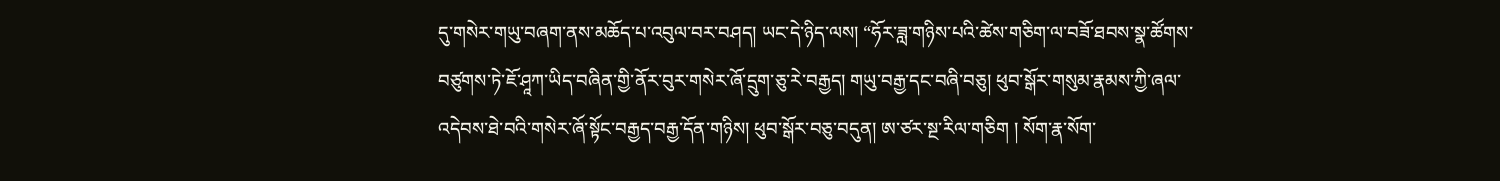དུ་གསེར་གཡུ་བཞག་ནས་མཆོད་པ་འབུལ་བར་བཤད། ཡང་དེ་ཉིད་ལས། “ཧོར་ཟླ་གཉིས་པའི་ཚེས་གཅིག་ལ་བཟོ་ཐབས་སྣ་ཚོགས་བཙུགས་ཏེ་ཇོ་ཤཱཀ་ཡིད་བཞིན་གྱི་ནོར་བུར་གསེར་ཞོ་དྲུག་ཅུ་རེ་བརྒྱད། གཡུ་བརྒྱ་དང་བཞི་བཅུ། ཕུབ་སྒོར་གསུམ་རྣམས་ཀྱི་ཞལ་འདེབས་ཐེ་བའི་གསེར་ཞོ་སྟོང་བརྒྱད་བརྒྱ་དོན་གཉིས། ཕུབ་སྒོར་བཅུ་བདུན། ཨ་ཙར་སྔ་རིལ་གཅིག ། སོག་རྣ་སོག་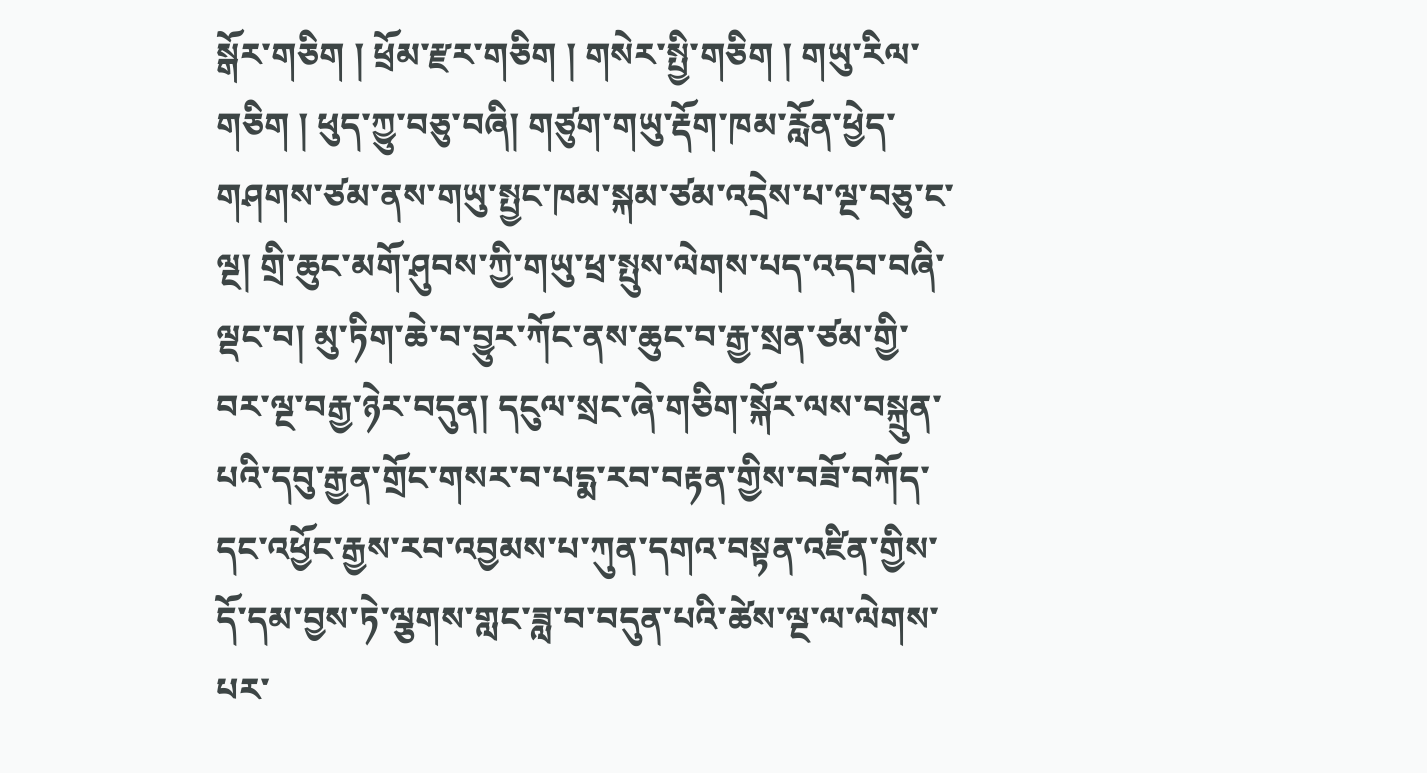སྒོར་གཅིག ། ཕྲོམ་རྫར་གཅིག ། གསེར་སྤྱི་གཅིག ། གཡུ་རིལ་གཅིག ། ཕུད་ཀྱུ་བཅུ་བཞི། གཙུག་གཡུ་རྡོག་ཁམ་རློན་ཕྱེད་གཤགས་ཙམ་ནས་གཡུ་སྤྱང་ཁམ་སྐམ་ཙམ་འདྲེས་པ་ལྔ་བཅུ་ང་ལྔ། གྲི་ཆུང་མགོ་ཤུབས་ཀྱི་གཡུ་ཕྲ་སྤུས་ལེགས་པད་འདབ་བཞི་ལྡང་བ། མུ་ཏིག་ཆེ་བ་བྱུར་ཀོང་ནས་ཆུང་བ་རྒྱ་སྲན་ཙམ་གྱི་བར་ལྔ་བརྒྱ་ཉེར་བདུན། དངུལ་སྲང་ཞེ་གཅིག་སྐོར་ལས་བསྐྲུན་པའི་དབུ་རྒྱན་གྲོང་གསར་བ་པདྨ་རབ་བརྟན་གྱིས་བཟོ་བཀོད་དང་འཕྱོང་རྒྱས་རབ་འབྱམས་པ་ཀུན་དགའ་བསྟན་འཛིན་གྱིས་དོ་དམ་བྱས་ཏེ་ལྕགས་གླང་ཟླ་བ་བདུན་པའི་ཚེས་ལྔ་ལ་ལེགས་པར་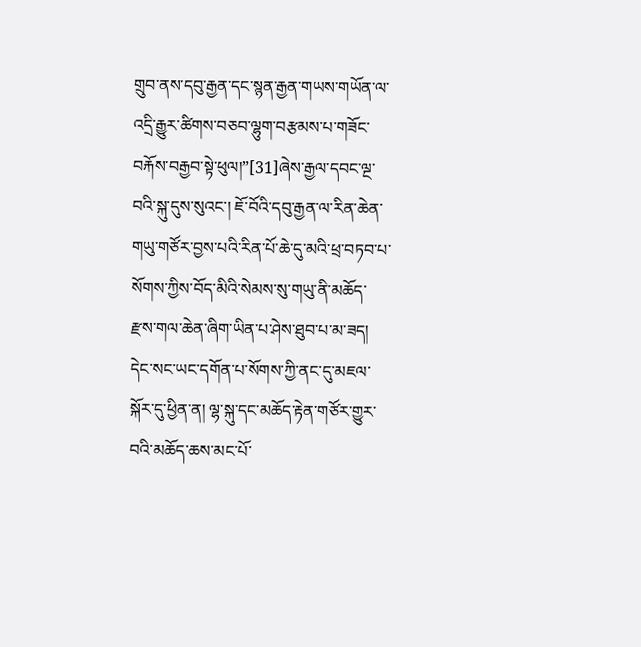གྲུབ་ནས་དབུ་རྒྱན་དང་སྙན་རྒྱན་གཡས་གཡོན་ལ་འདྲི་རྒྱུར་ཚིགས་བཅབ་ལྷུག་བརྩམས་པ་གཟོང་བརྐོས་བརྒྱབ་སྟེ་ཕུལ།”[31]ཞེས་རྒྱལ་དབང་ལྔ་བའི་སྐུ་དུས་སུའང་། ཇོ་བོའི་དབུ་རྒྱན་ལ་རིན་ཆེན་གཡུ་གཙོར་བྱས་པའི་རིན་པོ་ཆེ་དུ་མའི་ཕྲ་བཏབ་པ་སོགས་ཀྱིས་བོད་མིའི་སེམས་སུ་གཡུ་ནི་མཆོད་རྫས་གལ་ཆེན་ཞིག་ཡིན་པ་ཤེས་ཐུབ་པ་མ་ཟད། དེང་སང་ཡང་དགོན་པ་སོགས་ཀྱི་ནང་དུ་མཇལ་སྐོར་དུ་ཕྱིན་ན། ལྷ་སྐུ་དང་མཆོད་རྟེན་གཙོར་གྱུར་བའི་མཆོད་ཆས་མང་པོ་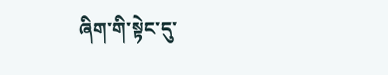ཞིག་གི་སྟེང་དུ་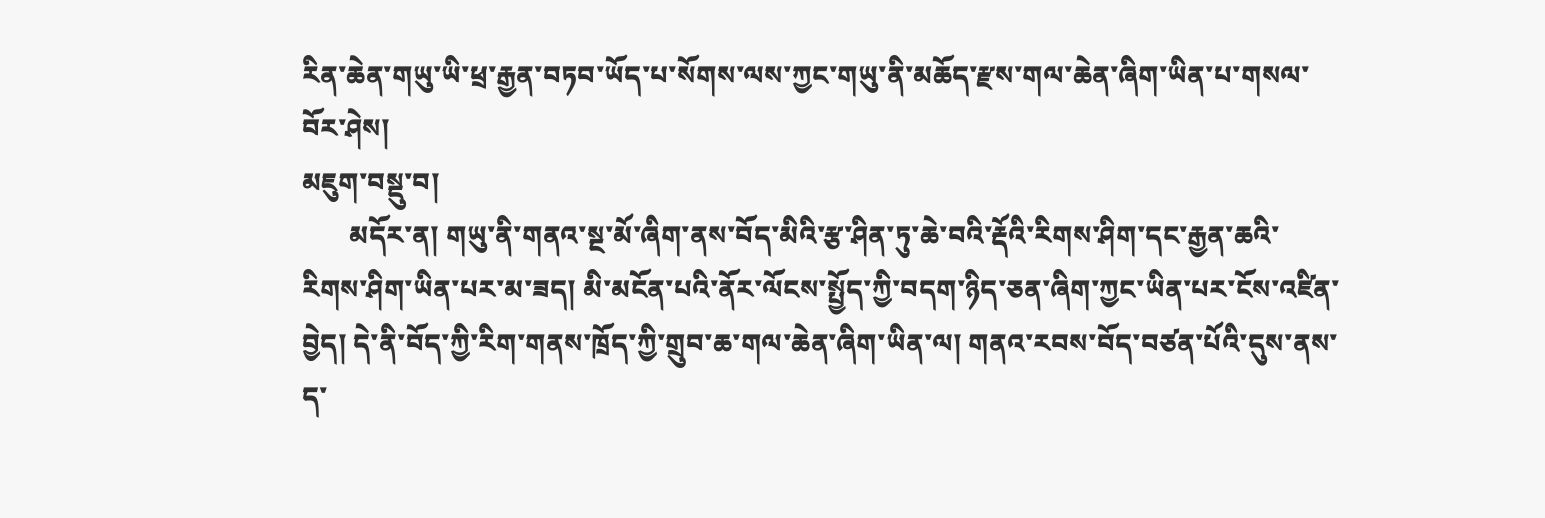རིན་ཆེན་གཡུ་ཡི་ཕྲ་རྒྱན་བཏབ་ཡོད་པ་སོགས་ལས་ཀྱང་གཡུ་ནི་མཆོད་རྫས་གལ་ཆེན་ཞིག་ཡིན་པ་གསལ་བོར་ཤེས།
མཇུག་བསྡུ་བ།
       མདོར་ན། གཡུ་ནི་གནའ་སྔ་མོ་ཞིག་ནས་བོད་མིའི་རྩ་ཤིན་ཏུ་ཆེ་བའི་རྡོའི་རིགས་ཤིག་དང་རྒྱན་ཆའི་རིགས་ཤིག་ཡིན་པར་མ་ཟད། མི་མངོན་པའི་ནོར་ལོངས་སྤྱོད་ཀྱི་བདག་ཉིད་ཅན་ཞིག་ཀྱང་ཡིན་པར་ངོས་འཛིན་བྱེད། དེ་ནི་བོད་ཀྱི་རིག་གནས་ཁྲོད་ཀྱི་གྲུབ་ཆ་གལ་ཆེན་ཞིག་ཡིན་ལ། གནའ་རབས་བོད་བཙན་པོའི་དུས་ནས་ད་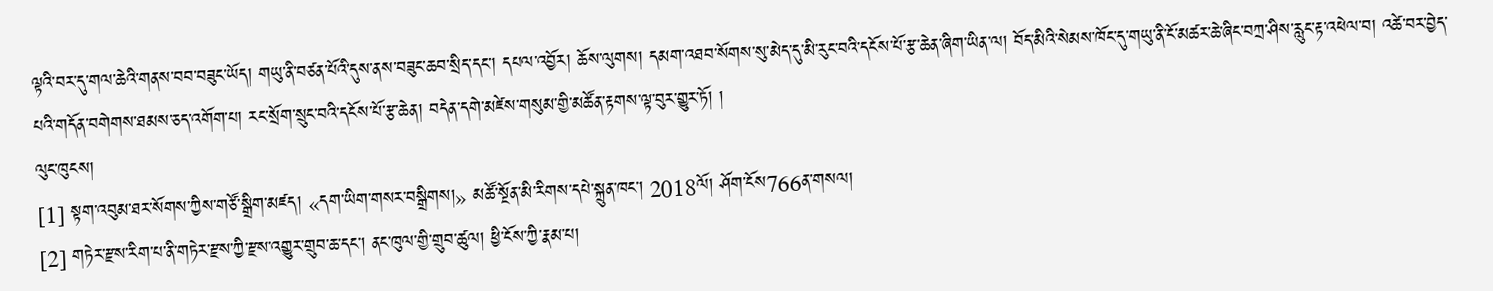ལྟའི་བར་དུ་གལ་ཆེའི་གནས་བབ་བཟུང་ཡོད། གཡུ་ནི་བཙན་པོའི་དུས་ནས་བཟུང་ཆབ་སྲིད་དང་། དཔལ་འབྱོར། ཆོས་ལུགས། དམག་འཐབ་སོགས་སུ་མེད་དུ་མི་རུང་བའི་དངོས་པོ་རྩ་ཆེན་ཞིག་ཡིན་ལ། བོད་མིའི་སེམས་ཁོང་དུ་གཡུ་ནི་ངོ་མཚར་ཆེ་ཞིང་བཀྲ་ཤིས་རླུང་རྟ་འཕེལ་བ། འཚེ་བར་བྱེད་པའི་གདོན་བགེགས་ཐམས་ཅད་འགོག་པ། རང་སྲོག་སྲུང་བའི་དངོས་པོ་རྩ་ཆེན། བདེན་དགེ་མཛེས་གསུམ་གྱི་མཚོན་རྟགས་ལྟ་བུར་གྱུར་ཏོ། །
ལུང་ཁུངས།
[1] སྟག་འབུམ་ཐར་སོགས་ཀྱིས་གཙོ་སྒྲིག་མཛད། «དག་ཡིག་གསར་བསྒྲིགས།» མཚོ་སྔོན་མི་རིགས་དཔེ་སྐྲུན་ཁང་། 2018ལོ། ཤོག་ངོས766ན་གསལ།
[2] གཏེར་རྫས་རིག་པ་ནི་གཏེར་རྫས་ཀྱི་རྫས་འགྱུར་གྲུབ་ཆ་དང་། ནང་ཁུལ་གྱི་གྲུབ་ཚུལ། ཕྱི་ངོས་ཀྱི་རྣམ་པ།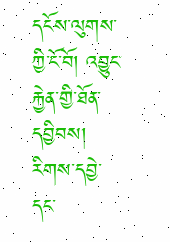དངོས་ལུགས་ཀྱི་ངོ་བོ། འབྱུང་རྐྱེན་གྱི་ཐོན་དབྱིབས། རིགས་དབྱེ་དང་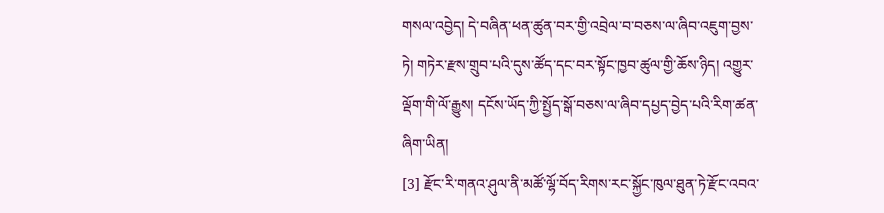གསལ་འབྱེད། དེ་བཞིན་ཕན་ཚུན་བར་གྱི་འབྲེལ་བ་བཅས་ལ་ཞིབ་འཇུག་བྱས་ཏེ། གཏེར་རྫས་གྲུབ་པའི་དུས་ཚོད་དང་བར་སྟོང་ཁྱབ་ཚུལ་གྱི་ཆོས་ཉིད། འགྱུར་ལྡོག་གི་ལོ་རྒྱུས། དངོས་ཡོད་ཀྱི་སྤྱོད་སྒོ་བཅས་ལ་ཞིབ་དཔྱད་བྱེད་པའི་རིག་ཚན་ཞིག་ཡིན།
[3] རྫོང་རི་གནའ་ཤུལ་ནི་མཚོ་ལྷོ་བོད་རིགས་རང་སྐྱོང་ཁུལ་ཐུན་ཏེ་རྫོང་འབའ་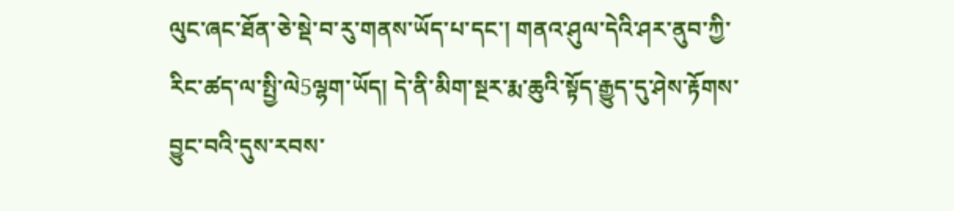ལུང་ཞང་ཐོན་ཅེ་སྡེ་བ་རུ་གནས་ཡོད་པ་དང་། གནའ་ཤུལ་དེའི་ཤར་ནུབ་ཀྱི་རིང་ཚད་ལ་སྤྱི་ལེ5ལྷག་ཡོད། དེ་ནི་མིག་སྔར་རྨ་ཆུའི་སྟོད་རྒྱུད་དུ་ཤེས་རྟོགས་བྱུང་བའི་དུས་རབས་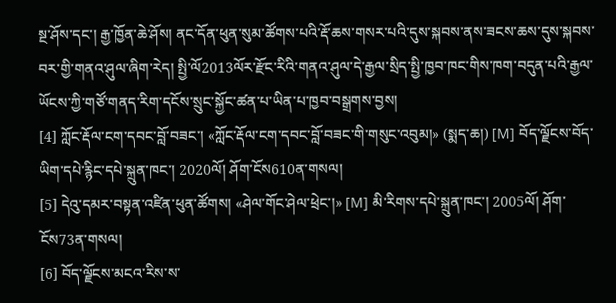སྔ་ཤོས་དང་། རྒྱ་ཁྱོན་ཆེ་ཤོས། ནང་དོན་ཕུན་སུམ་ཚོགས་པའི་རྡོ་ཆས་གསར་པའི་དུས་སྐབས་ནས་ཟངས་ཆས་དུས་སྐབས་བར་གྱི་གནའ་ཤུལ་ཞིག་རེད། སྤྱི་ལོ2013ལོར་རྫོང་རིའི་གནའ་ཤུལ་དེ་རྒྱལ་སྲིད་སྤྱི་ཁྱབ་ཁང་གིས་ཁག་བདུན་པའི་རྒྱལ་ཡོངས་ཀྱི་གཙོ་གནད་རིག་དངོས་སྲུང་སྐྱོང་ཚན་པ་ཡིན་པ་ཁྱབ་བསྒྲགས་བྱས།
[4] ཀློང་རྡོལ་ངག་དབང་བློ་བཟང་། «ཀློང་རྡོལ་ངག་དབང་བློ་བཟང་གི་གསུང་འབུམ།» (སྨད་ཆ།) [M] བོད་ལྗོངས་བོད་ཡིག་དཔེ་རྙིང་དཔེ་སྐྲུན་ཁང་། 2020ལོ། ཤོག་ངོས610ན་གསལ།
[5] དེའུ་དམར་བསྟན་འཛིན་ཕུན་ཚོགས། «ཤེལ་གོང་ཤེལ་ཕྲེང་།» [M] མི་རིགས་དཔེ་སྐྲུན་ཁང་། 2005ལོ། ཤོག་ངོས73ན་གསལ།
[6] བོད་ལྗོངས་མངའ་རིས་ས་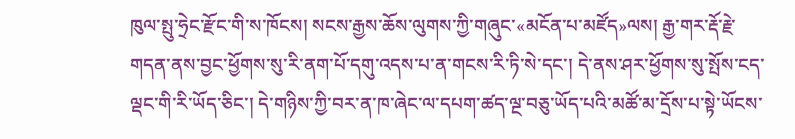ཁུལ་སྤུ་ཧྲེང་རྫོང་གི་ས་ཁོངས། སངས་རྒྱས་ཆོས་ལུགས་ཀྱི་གཞུང་«མངོན་པ་མཛོད»ལས། རྒྱ་གར་རྡོ་རྗེ་གདན་ནས་བྱང་ཕྱོགས་སུ་རི་ནག་པོ་དགུ་འདས་པ་ན་གངས་རི་ཏི་སེ་དང་། དེ་ནས་ཤར་ཕྱོགས་སུ་སྤོས་ངད་ལྡང་གི་རི་ཡོད་ཅིང་། དེ་གཉིས་ཀྱི་བར་ན་ཁ་ཞེང་ལ་དཔག་ཚད་ལྔ་བཅུ་ཡོད་པའི་མཚོ་མ་དྲོས་པ་སྟེ་ཡོངས་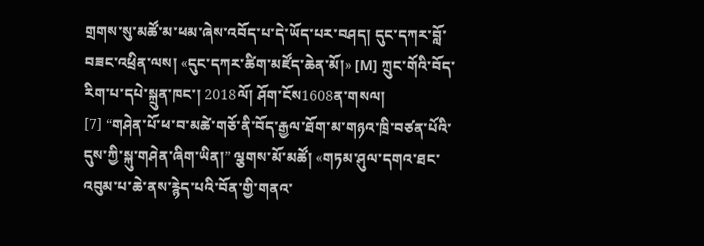གྲགས་སུ་མཚོ་མ་ཕམ་ཞེས་འབོད་པ་དེ་ཡོད་པར་བཤད། དུང་དཀར་བློ་བཟང་འཕྲིན་ལས། «དུང་དཀར་ཚིག་མཛོད་ཆེན་མོ།» [M] ཀྲུང་གོའི་བོད་རིག་པ་དཔེ་སྐྲུན་ཁང་། 2018ལོ། ཤོག་ངོས1608ན་གསལ།
[7] “གཤེན་པོ་ཕ་བ་མཚེ་གཅོ་ནི་བོད་རྒྱལ་ཐོག་མ་གཉའ་ཁྲི་བཙན་པོའི་དུས་ཀྱི་སྐུ་གཤེན་ཞིག་ཡིན།” ལྕགས་མོ་མཚོ། «གཏམ་ཤུལ་དགའ་ཐང་འབུམ་པ་ཆེ་ནས་རྙེད་པའི་བོན་གྱི་གནའ་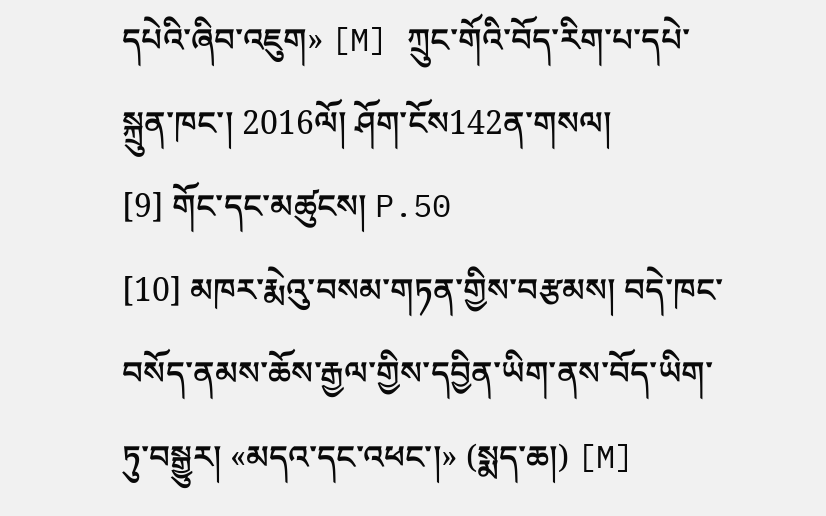དཔེའི་ཞིབ་འཇུག» [M] ཀྲུང་གོའི་བོད་རིག་པ་དཔེ་སྐྲུན་ཁང་། 2016ལོ། ཤོག་ངོས142ན་གསལ།
[9] གོང་དང་མཚུངས། P.50
[10] མཁར་རྨེའུ་བསམ་གཏན་གྱིས་བརྩམས། བདེ་ཁང་བསོད་ནམས་ཆོས་རྒྱལ་གྱིས་དབྱིན་ཡིག་ནས་བོད་ཡིག་ཏུ་བསྒྱུར། «མདའ་དང་འཕང་།» (སྨད་ཆ།) [M]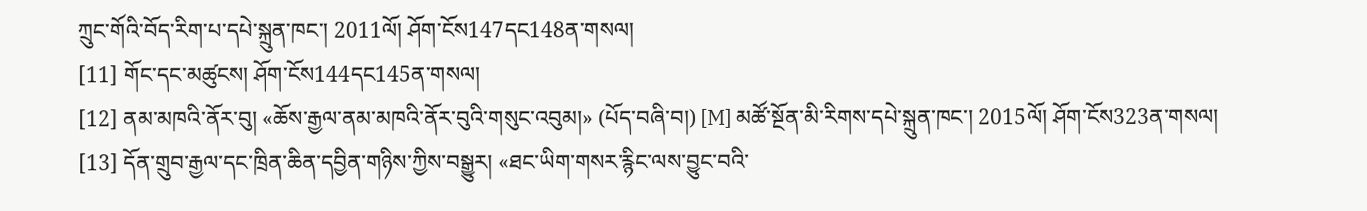ཀྲུང་གོའི་བོད་རིག་པ་དཔེ་སྐྲུན་ཁང་། 2011ལོ། ཤོག་ངོས147དང148ན་གསལ།
[11] གོང་དང་མཚུངས། ཤོག་ངོས144དང145ན་གསལ།
[12] ནམ་མཁའི་ནོར་བུ། «ཆོས་རྒྱལ་ནམ་མཁའི་ནོར་བུའི་གསུང་འབུམ།» (པོད་བཞི་བ།) [M] མཚོ་སྔོན་མི་རིགས་དཔེ་སྐྲུན་ཁང་། 2015ལོ། ཤོག་ངོས323ན་གསལ།
[13] དོན་གྲུབ་རྒྱལ་དང་ཁྲིན་ཆིན་དབྱིན་གཉིས་ཀྱིས་བསྒྱུར། «ཐང་ཡིག་གསར་རྙིང་ལས་བྱུང་བའི་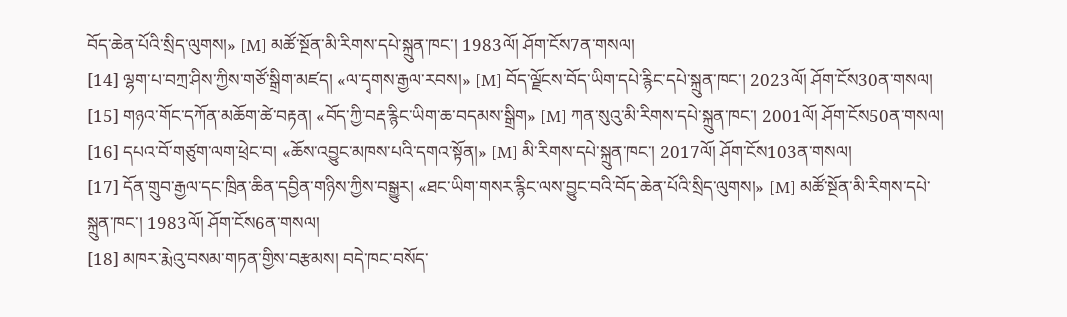བོད་ཆེན་པོའི་སྲིད་ལུགས།» [M] མཚོ་སྔོན་མི་རིགས་དཔེ་སྐྲུན་ཁང་། 1983ལོ། ཤོག་ངོས7ན་གསལ།
[14] ལྷག་པ་བཀྲ་ཤིས་ཀྱིས་གཙོ་སྒྲིག་མཛད། «ལ་དྭགས་རྒྱལ་རབས།» [M] བོད་ལྗོངས་བོད་ཡིག་དཔེ་རྙིང་དཔེ་སྐྲུན་ཁང་། 2023ལོ། ཤོག་ངོས30ན་གསལ།
[15] གཉའ་གོང་དཀོན་མཆོག་ཚེ་བརྟན། «བོད་ཀྱི་བརྡ་རྙིང་ཡིག་ཆ་བདམས་སྒྲིག» [M] ཀན་སུའུ་མི་རིགས་དཔེ་སྐྲུན་ཁང་། 2001ལོ། ཤོག་ངོས50ན་གསལ།
[16] དཔའ་བོ་གཙུག་ལག་ཕྲེང་བ། «ཆོས་འབྱུང་མཁས་པའི་དགའ་སྟོན།» [M] མི་རིགས་དཔེ་སྐྲུན་ཁང་། 2017ལོ། ཤོག་ངོས103ན་གསལ།
[17] དོན་གྲུབ་རྒྱལ་དང་ཁྲིན་ཆིན་དབྱིན་གཉིས་ཀྱིས་བསྒྱུར། «ཐང་ཡིག་གསར་རྙིང་ལས་བྱུང་བའི་བོད་ཆེན་པོའི་སྲིད་ལུགས།» [M] མཚོ་སྔོན་མི་རིགས་དཔེ་སྐྲུན་ཁང་། 1983ལོ། ཤོག་ངོས6ན་གསལ།
[18] མཁར་རྨེའུ་བསམ་གཏན་གྱིས་བརྩམས། བདེ་ཁང་བསོད་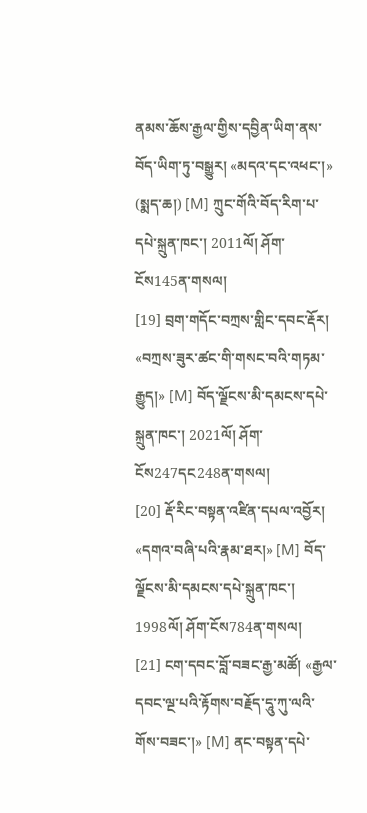ནམས་ཆོས་རྒྱལ་གྱིས་དབྱིན་ཡིག་ནས་བོད་ཡིག་ཏུ་བསྒྱུར། «མདའ་དང་འཕང་།» (སྨད་ཆ།) [M] ཀྲུང་གོའི་བོད་རིག་པ་དཔེ་སྐྲུན་ཁང་། 2011ལོ། ཤོག་ངོས145ན་གསལ།
[19] བྲག་གདོང་བཀྲས་གླིང་དབང་རྡོར། «བཀྲས་ཟུར་ཚང་གི་གསང་བའི་གཏམ་རྒྱུད།» [M] བོད་ལྗོངས་མི་དམངས་དཔེ་སྐྲུན་ཁང་། 2021ལོ། ཤོག་ངོས247དང248ན་གསལ།
[20] རྡོ་རིང་བསྟན་འཛིན་དཔལ་འབྱོར། «དགའ་བཞི་པའི་རྣམ་ཐར།» [M] བོད་ལྗོངས་མི་དམངས་དཔེ་སྐྲུན་ཁང་། 1998ལོ། ཤོག་ངོས784ན་གསལ།
[21] ངག་དབང་བློ་བཟང་རྒྱ་མཚོ། «རྒྱལ་དབང་ལྔ་པའི་རྟོགས་བརྗོད་དཱུ་ཀུ་ལའི་གོས་བཟང་།» [M] ནང་བསྟན་དཔེ་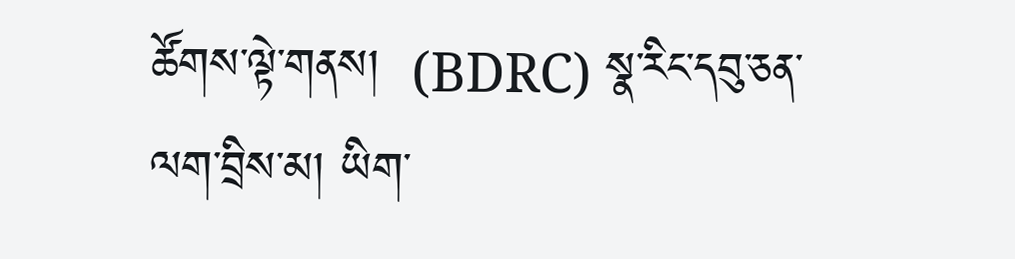ཚོགས་ལྟེ་གནས།  (BDRC) སྣ་རིང་དབུ་ཅན་ལག་བྲིས་མ། ཡིག་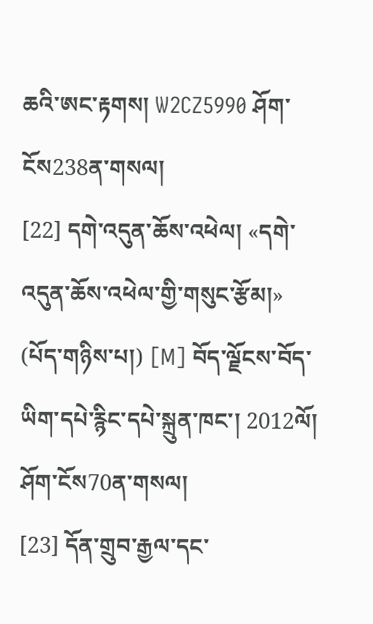ཆའི་ཨང་རྟགས། W2CZ5990 ཤོག་ངོས238ན་གསལ།
[22] དགེ་འདུན་ཆོས་འཕེལ། «དགེ་འདུན་ཆོས་འཕེལ་གྱི་གསུང་རྩོམ།» (པོད་གཉིས་པ།) [M] བོད་ལྗོངས་བོད་ཡིག་དཔེ་རྙིང་དཔེ་སྐྲུན་ཁང་། 2012ལོ། ཤོག་ངོས70ན་གསལ།
[23] དོན་གྲུབ་རྒྱལ་དང་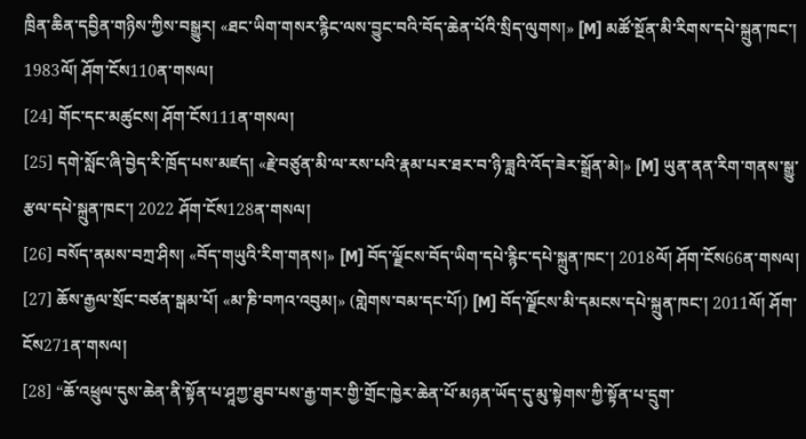ཁྲིན་ཆིན་དབྱིན་གཉིས་ཀྱིས་བསྒྱུར། «ཐང་ཡིག་གསར་རྙིང་ལས་བྱུང་བའི་བོད་ཆེན་པོའི་སྲིད་ལུགས།» [M] མཚོ་སྔོན་མི་རིགས་དཔེ་སྐྲུན་ཁང་། 1983ལོ། ཤོག་ངོས110ན་གསལ།
[24] གོང་དང་མཚུངས། ཤོག་ངོས111ན་གསལ།
[25] དགེ་སློང་ཞི་བྱེད་རི་ཁྲོད་པས་མཛད། «རྗེ་བཙུན་མི་ལ་རས་པའི་རྣམ་པར་ཐར་བ་ཉི་ཟླའི་འོད་ཟེར་སྒྲོན་མེ།» [M] ཡུན་ནན་རིག་གནས་སྒྱུ་རྩལ་དཔེ་སྐྲུན་ཁང་། 2022 ཤོག་ངོས128ན་གསལ།
[26] བསོད་ནམས་བཀྲ་ཤིས། «བོད་གཡུའི་རིག་གནས།» [M] བོད་ལྗོངས་བོད་ཡིག་དཔེ་རྙིང་དཔེ་སྐྲུན་ཁང་། 2018ལོ། ཤོག་ངོས66ན་གསལ།
[27] ཆོས་རྒྱལ་སྲོང་བཙན་སྒམ་པོ། «མ་ཎི་བཀའ་འབུམ།» (གླེགས་བམ་དང་པོ།) [M] བོད་ལྗོངས་མི་དམངས་དཔེ་སྐྲུན་ཁང་། 2011ལོ། ཤོག་ངོས271ན་གསལ།
[28] “ཆོ་འཕྲུལ་དུས་ཆེན་ནི་སྟོན་པ་ཤཱཀྱ་ཐུབ་པས་རྒྱ་གར་གྱི་གྲོང་ཁྱེར་ཆེན་པོ་མཉན་ཡོད་དུ་མུ་སྟེགས་ཀྱི་སྟོན་པ་དྲུག་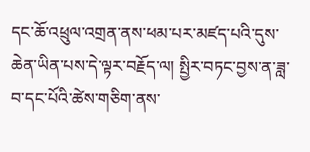དང་ཆོ་འཕྲུལ་འགྲན་ནས་ཕམ་པར་མཛད་པའི་དུས་ཆེན་ཡིན་པས་དེ་ལྟར་བརྗོད་ལ། སྤྱིར་བཏང་བྱས་ན་ཟླ་བ་དང་པོའི་ཚེས་གཅིག་ནས་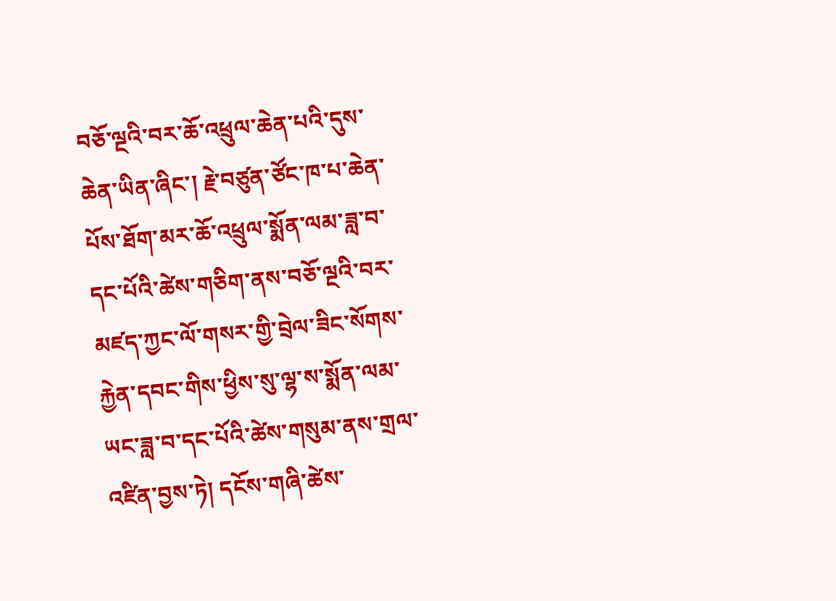བཅོ་ལྔའི་བར་ཆོ་འཕྲུལ་ཆེན་པའི་དུས་ཆེན་ཡིན་ཞིང་། རྗེ་བཙུན་ཙོང་ཁ་པ་ཆེན་པོས་ཐོག་མར་ཆོ་འཕྲུལ་སྨོན་ལམ་ཟླ་བ་དང་པོའི་ཚེས་གཅིག་ནས་བཅོ་ལྔའི་བར་མཛད་ཀྱང་ལོ་གསར་གྱི་བྲེལ་ཟིང་སོགས་རྐྱེན་དབང་གིས་ཕྱིས་སུ་ལྷ་ས་སྨོན་ལམ་ཡང་ཟླ་བ་དང་པོའི་ཚེས་གསུམ་ནས་གྲལ་འཛིན་བྱས་ཏེ། དངོས་གཞི་ཚེས་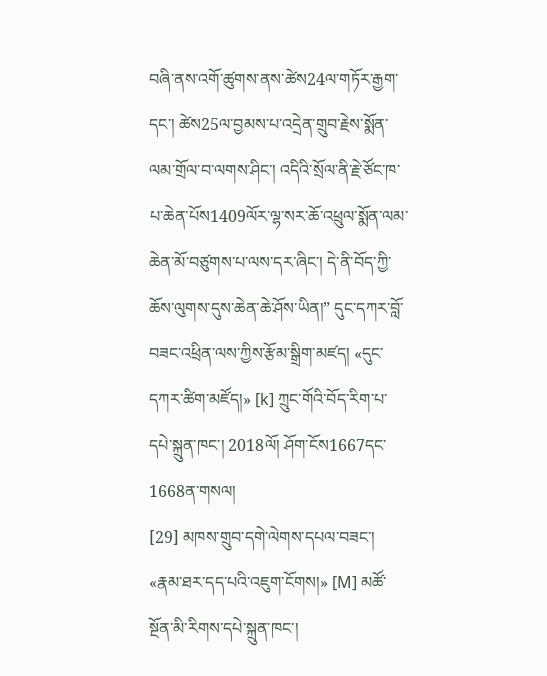བཞི་ནས་འགོ་ཚུགས་ནས་ཚེས24ལ་གཏོར་རྒྱག་དང་། ཚེས25ལ་བྱམས་པ་འདྲེན་གྲུབ་རྗེས་སྨོན་ལམ་གྲོལ་བ་ལགས་ཤིང་། འདིའི་སྲོལ་ནི་རྗེ་ཙོང་ཁ་པ་ཆེན་པོས1409ལོར་ལྷ་སར་ཆོ་འཕྲུལ་སྨོན་ལམ་ཆེན་མོ་བཙུགས་པ་ལས་དར་ཞིང་། དེ་ནི་བོད་ཀྱི་ཆོས་ལུགས་དུས་ཆེན་ཆེ་ཤོས་ཡིན།” དུང་དཀར་བློ་བཟང་འཕྲིན་ལས་ཀྱིས་རྩོམ་སྒྲིག་མཛད། «དུང་དཀར་ཚིག་མཛོད།» [k] ཀྲུང་གོའི་བོད་རིག་པ་དཔེ་སྐྲུན་ཁང་། 2018ལོ། ཤོག་ངོས1667དང་1668ན་གསལ།
[29] མཁས་གྲུབ་དགེ་ལེགས་དཔལ་བཟང་། «རྣམ་ཐར་དད་པའི་འཇུག་ངོགས།» [M] མཚོ་སྔོན་མི་རིགས་དཔེ་སྐྲུན་ཁང་།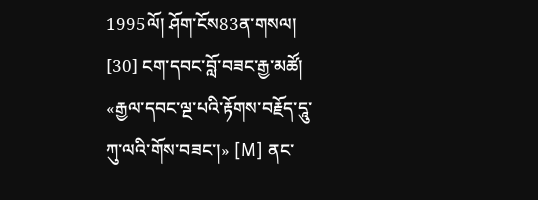1995ལོ། ཤོག་ངོས83ན་གསལ།
[30] ངག་དབང་བློ་བཟང་རྒྱ་མཚོ། «རྒྱལ་དབང་ལྔ་པའི་རྟོགས་བརྗོད་དཱུ་ཀུ་ལའི་གོས་བཟང་།» [M] ནང་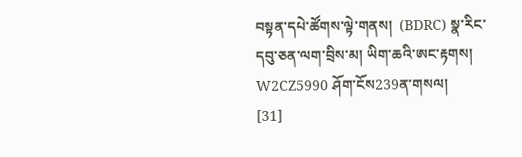བསྟན་དཔེ་ཚོགས་ལྟེ་གནས།  (BDRC) སྣ་རིང་དབུ་ཅན་ལག་བྲིས་མ། ཡིག་ཆའི་ཨང་རྟགས། W2CZ5990 ཤོག་ངོས239ན་གསལ།
[31]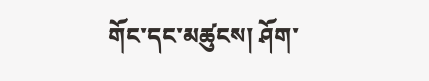གོང་དང་མཚུངས། ཤོག་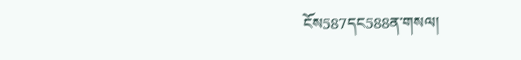ངོས587དང588ན་གསལ།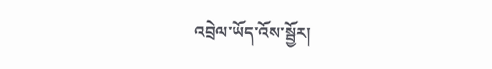འབྲེལ་ཡོད་འོས་སྦྱོར།